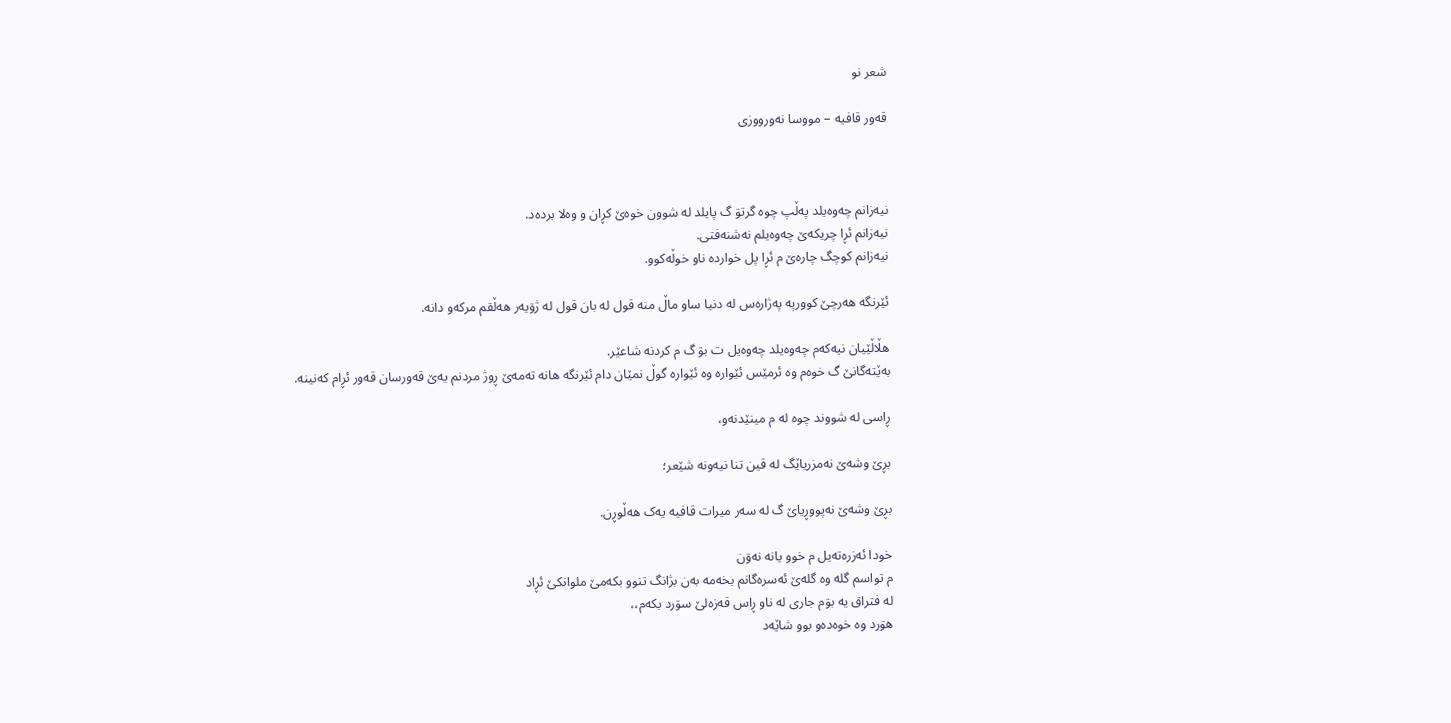شعر نو

قەور قافیە – مووسا نەورووزی



نیەزانم چەوەیلد پەڵپ چوە گرتۊ گ پایلد لە شوون خوەێ کڕان و وەلا بردەد.
نیەزانم ئڕا چریکەێ چەوەیلم نەشنەفتی.
نیەزانم کوچگ چارەێ م ئڕا پل خواردە ناو خوڵەکوو.

ئێرنگە هەرچێ کوورپە پەژارەس لە دنیا ساو ماڵ منە قول له بان قول لە ژۊیەر هەڵقم مرکەو دانه.

هڵاڵێیان نیەکەم چەوەیلد چەوەیل ت بۊ گ م کردنه شاعێر.
بەێتەگانێ گ خوەم وە ئرمێس ئێوارە وە ئێواره گوڵ نمێان دام ئێرنگە هانە تەمەێ ڕوژ مردنم یەێ قەورسان قەور ئڕام کەنینه.

ڕاسی لە شووند چوە لە م مینێدنەو،

بڕێ وشەێ نەمزریاێگ لە قین تنا نیەونە شێعر؛

بڕێ وشەێ نەپووڕیاێ گ لە سەر میرات قافیه یەک هەڵوڕن.

خودا ئەزرەتەیل م خوو یانە نەۊن
م تواسم گله وە گلەێ ئەسرەگانم بخەمە بەن بژانگ تنوو بکەمێ ملوانکێ ئڕاد
لە فتراق یە بۊم جاری لە ناو ڕاس قەزەلێ سۊرد بکەم،،
هۊرد وە خوەدەو بوو شاێەد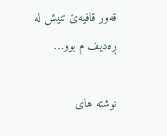قەور قافیەێ تنیش لە ڕەدیف م بوو…

نوشته های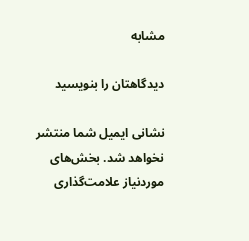مشابه

دیدگاهتان را بنویسید

نشانی ایمیل شما منتشر نخواهد شد. بخش‌های موردنیاز علامت‌گذاری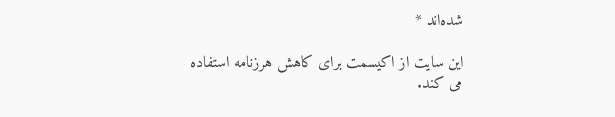شده‌اند *

این سایت از اکیسمت برای کاهش هرزنامه استفاده می کند.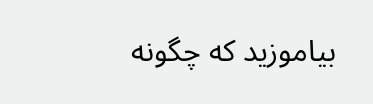بیاموزید که چگونه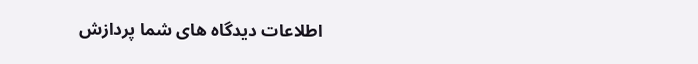اطلاعات دیدگاه های شما پردازش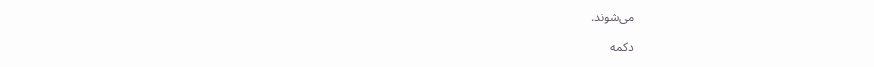می‌شوند.

دکمه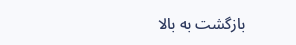بازگشت به بالا